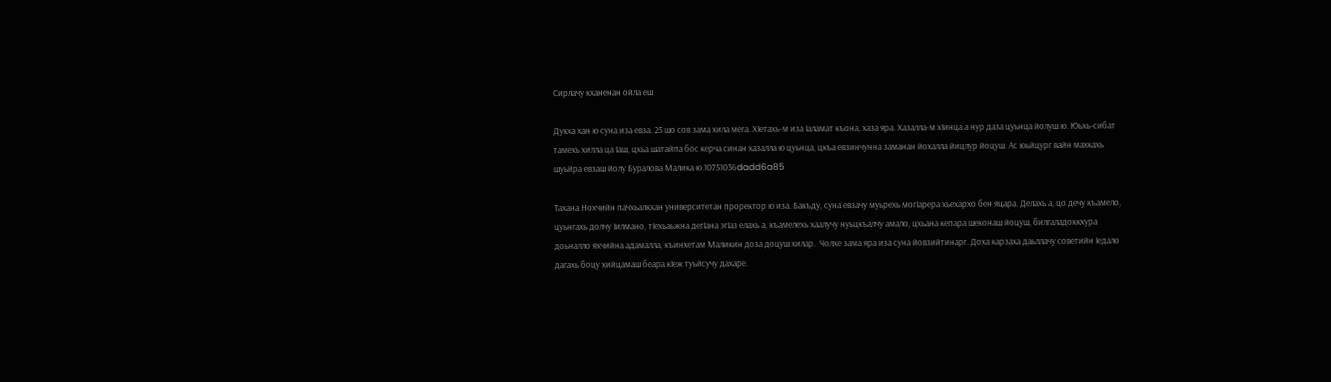Сирлачу кханенан ойла еш

Дукха хан ю суна иза евза. 25 шо сов зама хила мега. ХIетахь-м иза Iаламат къона, хаза яра. Хазалла-м хIинца а нур даза цуьнца йолуш ю. Юьхь-сибат тамехь хилла ца Iаш, цхьа шатайпа бос керча синан хазалла ю цуьнца, цкъа евзинчунна заманан йохалла йицлур йоцуш. Ас юьйцург вайн махкахь шуьйра евзаш йолу Буралова Малика ю.10751036dadd6a85

Тахана Нохчийн пачхьалкхан университетан проректор ю иза. Бакъду, суна евзачу муьрехь могIарера хьехархо бен яцара. Делахь а, цо дечу къамело, цуьнгахь долчу Iилмано, тIехьаьжна дегIана эгIаз елахь а, къамелехь хаалучу нуьцкъалчу амало, цхьана кепара шеконаш йоцуш, билгаладоккхура доьналло яхчийна адамалла, къинхетам Маликин доза доцуш хилар.  Чолхе зама яра иза суна йовзийтинарг. Доха карзаха даьллачу советийн Iедало дагахь боцу хийцамаш беара кIеж туьйсучу дахаре.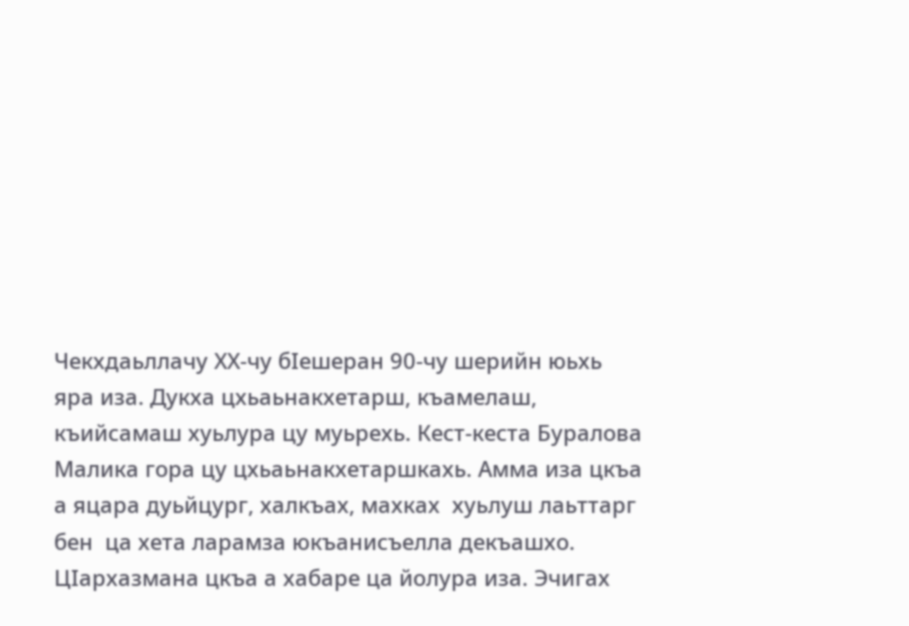Чекхдаьллачу ХХ-чу бIешеран 90-чу шерийн юьхь яра иза. Дукха цхьаьнакхетарш, къамелаш, къийсамаш хуьлура цу муьрехь. Кест-кеста Буралова Малика гора цу цхьаьнакхетаршкахь. Амма иза цкъа а яцара дуьйцург, халкъах, махках  хуьлуш лаьттарг бен  ца хета ларамза юкъанисъелла декъашхо. ЦIархазмана цкъа а хабаре ца йолура иза. Эчигах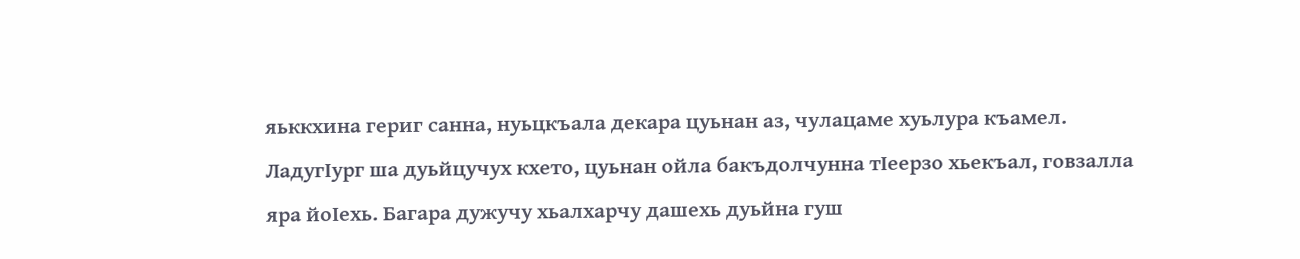яьккхина гериг санна, нуьцкъала декара цуьнан аз, чулацаме хуьлура къамел. ЛадугIург ша дуьйцучух кхето, цуьнан ойла бакъдолчунна тIеерзо хьекъал, говзалла яра йоIехь. Багара дужучу хьалхарчу дашехь дуьйна гуш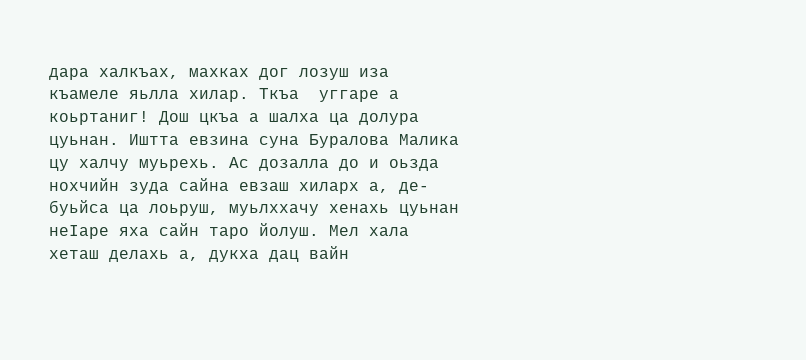дара халкъах, махках дог лозуш иза къамеле яьлла хилар. Ткъа  уггаре а  коьртаниг! Дош цкъа а шалха ца долура цуьнан. Иштта евзина суна Буралова Малика  цу халчу муьрехь. Ас дозалла до и оьзда нохчийн зуда сайна евзаш хиларх а, де-буьйса ца лоьруш, муьлххачу хенахь цуьнан неIаре яха сайн таро йолуш. Мел хала хеташ делахь а, дукха дац вайн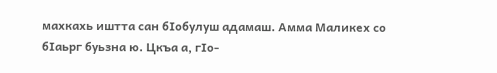махкахь иштта сан бIобулуш адамаш. Амма Маликех со бIаьрг буьзна ю. Цкъа а, гIо-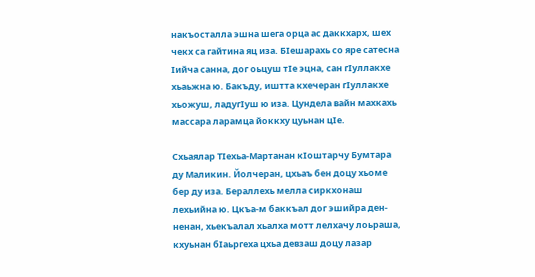накъосталла эшна шега орца ас даккхарх, шех чекх са гайтина яц иза. БIешарахь со яре сатесна Iийча санна, дог оьцуш тIе эцна, сан гIуллакхе хьаьжна ю. Бакъду, иштта кхечеран гIуллакхе хьожуш, ладугIуш ю иза. Цундела вайн махкахь массара ларамца йоккху цуьнан цIе.

Схьаялар ТIехьа-Мартанан кIоштарчу Бумтара ду Маликин. Йолчеран, цхьаъ бен доцу хьоме бер ду иза. Бераллехь мелла сиркхонаш лехьийна ю. Цкъа-м баккъал дог эшийра ден-ненан, хьекъалал хьалха мотт лелхачу лоьраша, кхуьнан бIаьргеха цхьа девзаш доцу лазар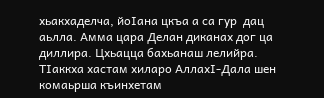хьакхаделча, йоIана цкъа а са гур  дац аьлла. Амма цара Делан диканах дог ца диллира. Цхьацца бахьанаш лелийра. ТIаккха хастам хиларо АллахI-Дала шен комаьрша къинхетам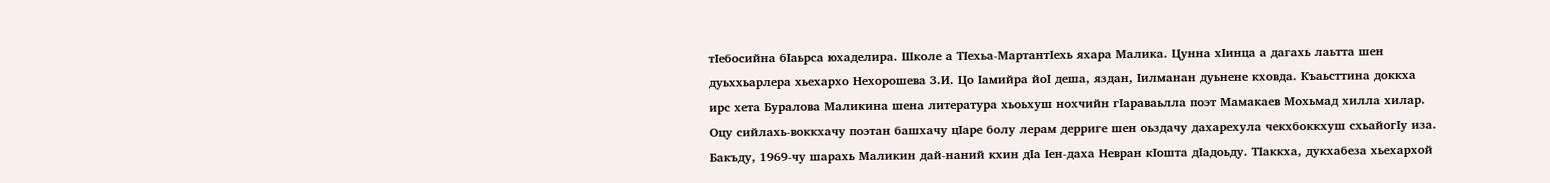тIебосийна бIаьрса юхаделира. Школе а ТIехьа-МартантIехь яхара Малика. Цунна хIинца а дагахь лаьтта шен дуьххьарлера хьехархо Нехорошева З.И. Цо Iамийра йоI деша, яздан, Iилманан дуьнене кховда. Къаьсттина доккха ирс хета Буралова Маликина шена литература хьоьхуш нохчийн гIараваьлла поэт Мамакаев Мохьмад хилла хилар. Оцу сийлахь-воккхачу поэтан башхачу цIаре болу лерам дерриге шен оьздачу дахарехула чекхбоккхуш схьайогIу иза. Бакъду, 1969-чу шарахь Маликин дай-наний кхин дIа Iен-даха Невран кIошта дIадоьду. ТIаккха, дукхабеза хьехархой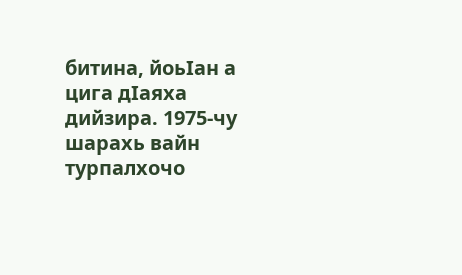битина, йоьIан а цига дIаяха дийзира. 1975-чу шарахь вайн турпалхочо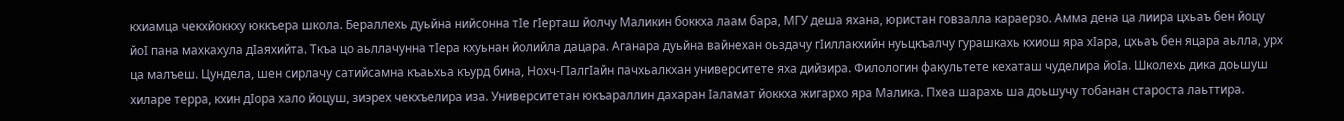кхиамца чекхйоккху юккъера школа. Бераллехь дуьйна нийсонна тIе гIерташ йолчу Маликин боккха лаам бара, МГУ деша яхана, юристан говзалла караерзо. Амма дена ца лиира цхьаъ бен йоцу йоI пана махкахула дIаяхийта. Ткъа цо аьллачунна тIера кхуьнан йолийла дацара. Аганара дуьйна вайнехан оьздачу гIиллакхийн нуьцкъалчу гурашкахь кхиош яра хIара, цхьаъ бен яцара аьлла, урх ца малъеш. Цундела, шен сирлачу сатийсамна къаьхьа къурд бина, Нохч-ГIалгIайн пачхьалкхан университете яха дийзира. Филологин факультете кехаташ чуделира йоIа. Школехь дика доьшуш хиларе терра, кхин дIора хало йоцуш, зиэрех чекхъелира иза. Университетан юкъараллин дахаран Iаламат йоккха жигархо яра Малика. Пхеа шарахь ша доьшучу тобанан староста лаьттира.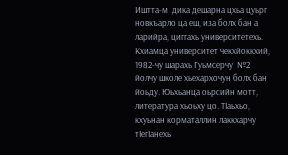Иштта-м  дика дешарна цхьа цуьрг новкъарло ца еш, иза болх бан а ларийра, циггахь университетехь. Кхиамца университет чекхйоккхий, 1982-чу шарахь Гуьмсерчу  №2 йолчу школе хьехархочун болх бан йоьду. Юьхьанца оьрсийн мотт, литература хьоьху цо. ТIаьхьо, кхуьнан корматаллин лаккхарчу тIегIанехь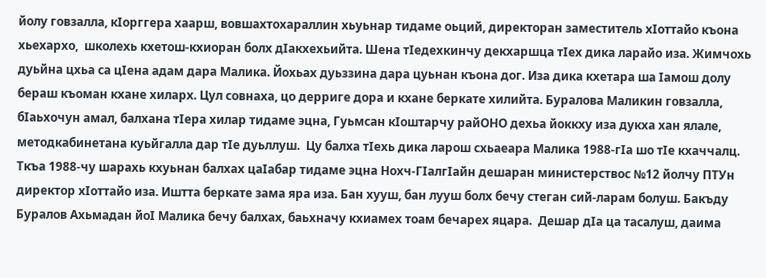йолу говзалла, кIорггера хаарш, вовшахтохараллин хьуьнар тидаме оьций, директоран заместитель хIоттайо къона хьехархо,  школехь кхетош-кхиоран болх дIакхехьийта. Шена тIедехкинчу декхаршца тIех дика ларайо иза. Жимчохь дуьйна цхьа са цIена адам дара Малика. Йохьах дуьззина дара цуьнан къона дог. Иза дика кхетара ша Iамош долу бераш къоман кхане хиларх. Цул совнаха, цо дерриге дора и кхане беркате хилийта. Буралова Маликин говзалла, бIаьхочун амал, балхана тIера хилар тидаме эцна, Гуьмсан кIоштарчу райОНО дехьа йоккху иза дукха хан ялале, методкабинетана куьйгалла дар тIе дуьллуш.  Цу балха тIехь дика ларош схьаеара Малика 1988-гIа шо тIе кхаччалц. Ткъа 1988-чу шарахь кхуьнан балхах цаIабар тидаме эцна Нохч-ГIалгIайн дешаран министерствос №12 йолчу ПТУн директор хIоттайо иза. Иштта беркате зама яра иза. Бан хууш, бан лууш болх бечу стеган сий-ларам болуш. Бакъду Буралов Ахьмадан йоI Малика бечу балхах, баьхначу кхиамех тоам бечарех яцара.  Дешар дIа ца тасалуш, даима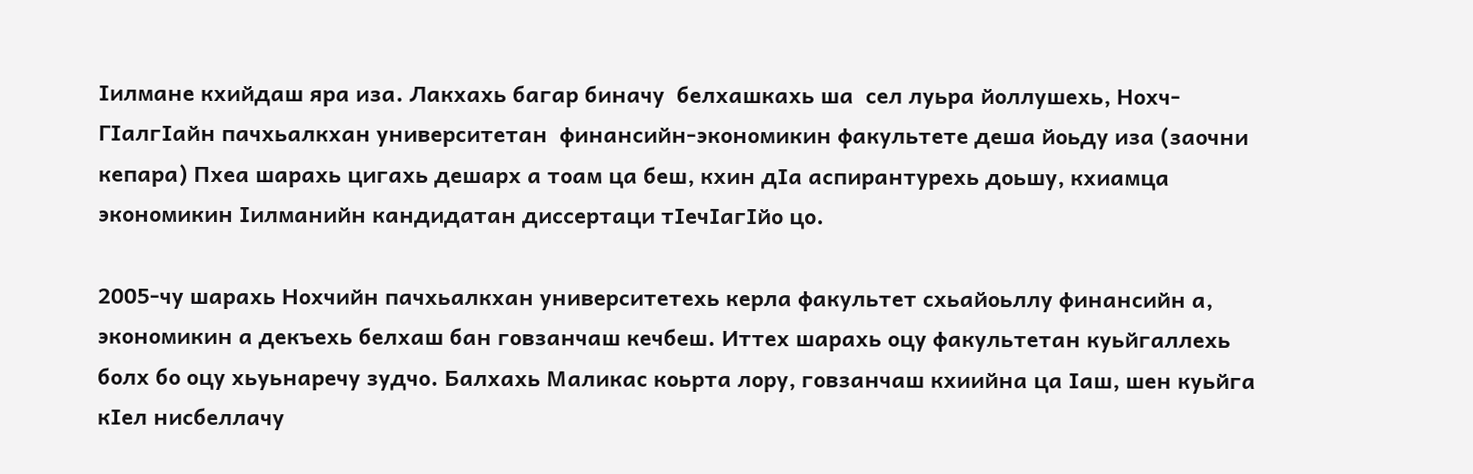Iилмане кхийдаш яра иза. Лакхахь багар биначу  белхашкахь ша  сел луьра йоллушехь, Нохч-ГIалгIайн пачхьалкхан университетан  финансийн-экономикин факультете деша йоьду иза (заочни кепара) Пхеа шарахь цигахь дешарх а тоам ца беш, кхин дIа аспирантурехь доьшу, кхиамца экономикин Iилманийн кандидатан диссертаци тIечIагIйо цо.

2005-чу шарахь Нохчийн пачхьалкхан университетехь керла факультет схьайоьллу финансийн а, экономикин а декъехь белхаш бан говзанчаш кечбеш. Иттех шарахь оцу факультетан куьйгаллехь болх бо оцу хьуьнаречу зудчо. Балхахь Маликас коьрта лору, говзанчаш кхиийна ца Iаш, шен куьйга кIел нисбеллачу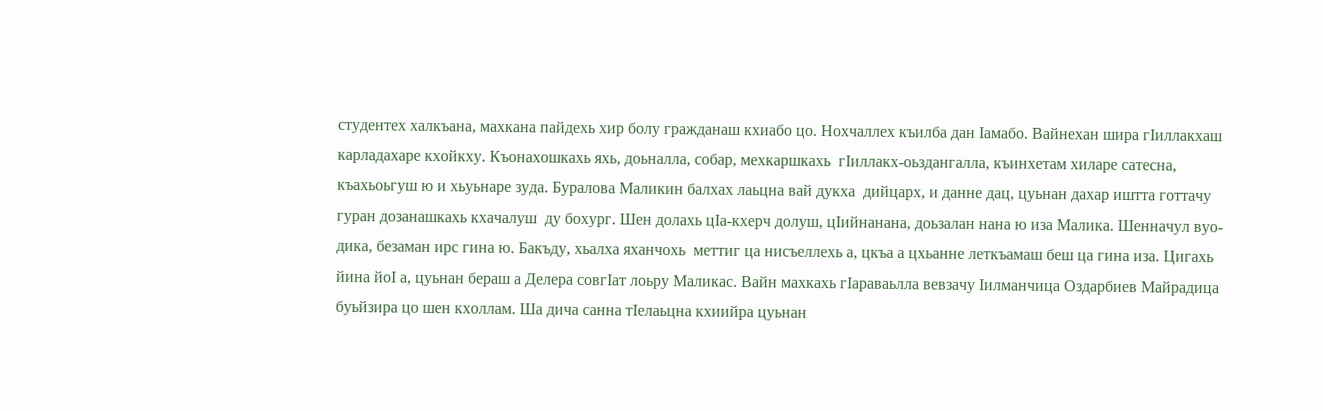студентех халкъана, махкана пайдехь хир болу гражданаш кхиабо цо. Нохчаллех къилба дан Iамабо. Вайнехан шира гIиллакхаш карладахаре кхойкху. Къонахошкахь яхь, доьналла, собар, мехкаршкахь  гIиллакх-оьздангалла, къинхетам хиларе сатесна, къахьоьгуш ю и хьуьнаре зуда. Буралова Маликин балхах лаьцна вай дукха  дийцарх, и данне дац, цуьнан дахар иштта готтачу гуран дозанашкахь кхачалуш  ду бохург. Шен долахь цIа-кхерч долуш, цIийнанана, доьзалан нана ю иза Малика. Шенначул вуо-дика, безаман ирс гина ю. Бакъду, хьалха яханчохь  меттиг ца нисъеллехь а, цкъа а цхьанне леткъамаш беш ца гина иза. Цигахь йина йоI а, цуьнан бераш а Делера совгIат лоьру Маликас. Вайн махкахь гIараваьлла вевзачу Iилманчица Оздарбиев Майрадица буьйзира цо шен кхоллам. Ша дича санна тIелаьцна кхиийра цуьнан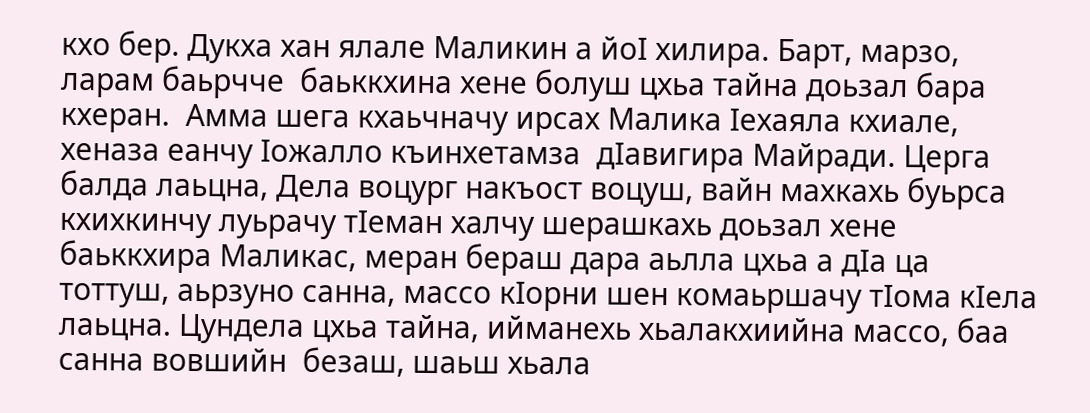кхо бер. Дукха хан ялале Маликин а йоI хилира. Барт, марзо, ларам баьрчче  баьккхина хене болуш цхьа тайна доьзал бара кхеран.  Амма шега кхаьчначу ирсах Малика Iехаяла кхиале, хеназа еанчу Iожалло къинхетамза  дIавигира Майради. Церга балда лаьцна, Дела воцург накъост воцуш, вайн махкахь буьрса кхихкинчу луьрачу тIеман халчу шерашкахь доьзал хене баьккхира Маликас, меран бераш дара аьлла цхьа а дIа ца тоттуш, аьрзуно санна, массо кIорни шен комаьршачу тIома кIела лаьцна. Цундела цхьа тайна, ийманехь хьалакхиийна массо, баа санна вовшийн  безаш, шаьш хьала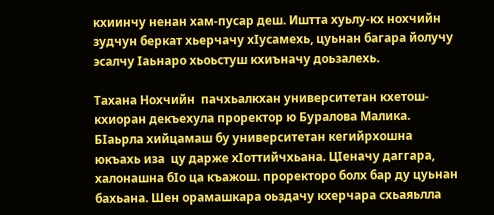кхиинчу ненан хам-пусар деш. Иштта хуьлу-кх нохчийн зудчун беркат хьерчачу хIусамехь, цуьнан багара йолучу эсалчу Iаьнаро хьоьстуш кхиъначу доьзалехь.

Тахана Нохчийн  пачхьалкхан университетан кхетош-кхиоран декъехула проректор ю Буралова Малика.  БIаьрла хийцамаш бу университетан кегийрхошна юкъахь иза  цу дарже хIоттийчхьана. ЦIеначу даггара, халонашна бIо ца къажош. проректоро болх бар ду цуьнан бахьана. Шен орамашкара оьздачу кхерчара схьаяьлла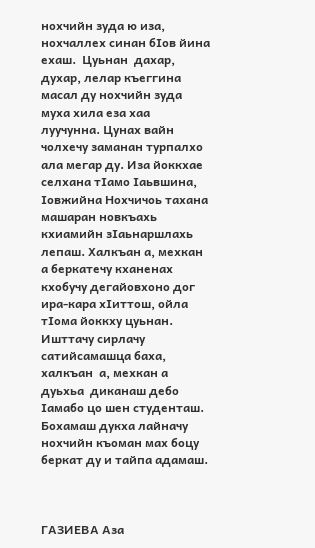нохчийн зуда ю иза, нохчаллех синан бIов йина ехаш.  Цуьнан  дахар, духар, лелар къеггина масал ду нохчийн зуда муха хила еза хаа луучунна. Цунах вайн чолхечу заманан турпалхо ала мегар ду. Иза йоккхае селхана тIамо Iаьвшина, Iовжийна Нохчичоь тахана машаран новкъахь кхиамийн зIаьнаршлахь лепаш. Халкъан а, мехкан а беркатечу кханенах кхобучу дегайовхоно дог ира-кара хIиттош, ойла тIома йоккху цуьнан. Ишттачу сирлачу сатийсамашца баха, халкъан  а, мехкан а дуьхьа  диканаш дебо  Iамабо цо шен студенташ. Бохамаш дукха лайначу нохчийн къоман мах боцу беркат ду и тайпа адамаш.



ГАЗИЕВА Аза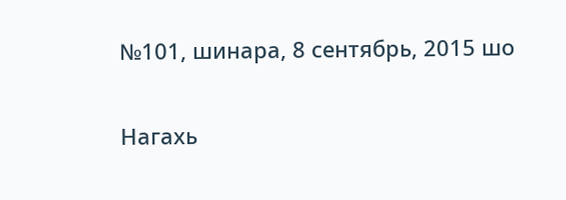№101, шинара, 8 сентябрь, 2015 шо

Нагахь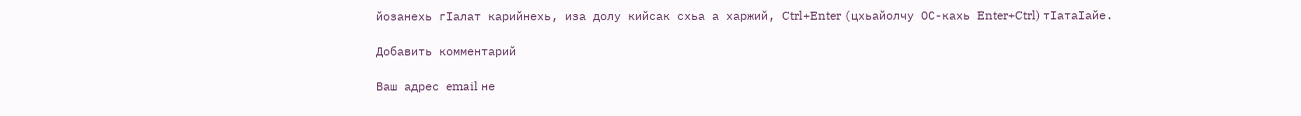йозанехь гIалат карийнехь, иза долу кийсак схьа а харжий, Ctrl+Enter (цхьайолчу ОС-кахь Enter+Ctrl) тIатаIайе.

Добавить комментарий

Ваш адрес email не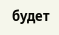будет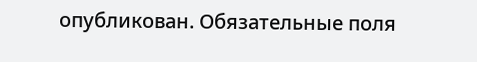опубликован. Обязательные поля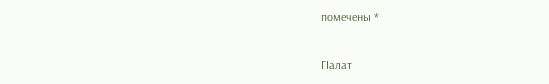помечены *

ГIалат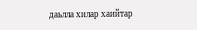даьлла хилар хаийтар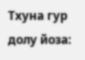Тхуна гур долу йоза: